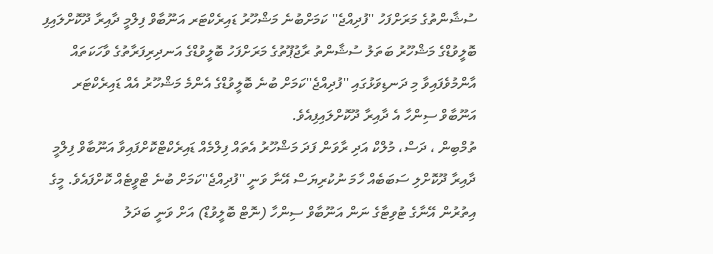ސުޝާންތުގެ މަރަށްފަހު ''ފުދިއްޖެ'' ކަމަށްބުނެ މަޝްހޫރު ޑައިރެކްޓަރ އަނޫބާވް ފިލްމީ ދާއިރާ ދޫކޮށްލައިފި
ބޮލީވުޑްގެ މަޝްހޫރު ބަތަލު ސުޝާންތު ރާޖުޕޫތުގެ މަރަށްފަހު ބޮލީވުޑްގެ އަނދިރިފަރާތުގެ ވާހަކަތައް އާންމުވެފައިވާ މި ދަނޑިވަޅުގައި ''ފުދިއްޖެ''ކަމަށް ބުނެ ބޮލީވުޑްގެ އެންމެ މަޝްހޫރު އެއް ޑައިރެކްޓަރ އަނޫބާވް ސިންހާ އެ ދާއިރާ ދޫކޮށްލައިފިއެވެ.
ތުމްބިން ، ދަސް، މުލްކް އަދި ރާވަން ފަދަ މަޝްހޫރު އެތައް ފިލްމެއް ޑައިރެކްޓްކޮށްފައިވާ އަނޫބާވް ފިލްމީ ދާއިރާ ދޫކޮށްލި ސަބަބެއް ހާމަ ނުކުރިޔަސް އޭނާ ވަނީ ''ފުދިއްޖެ''ކަމަށް ބުނެ ޓްވީޓެއް ކޮށްފައެވެ. މީގެ އިތުރުން އޭނާގެ ޓުވިޓާގެ ނަން އަނޫބާވް ސިންހާ (ނޮޓް ބޮލީވުޑް) އަށް ވަނީ ބަދަލު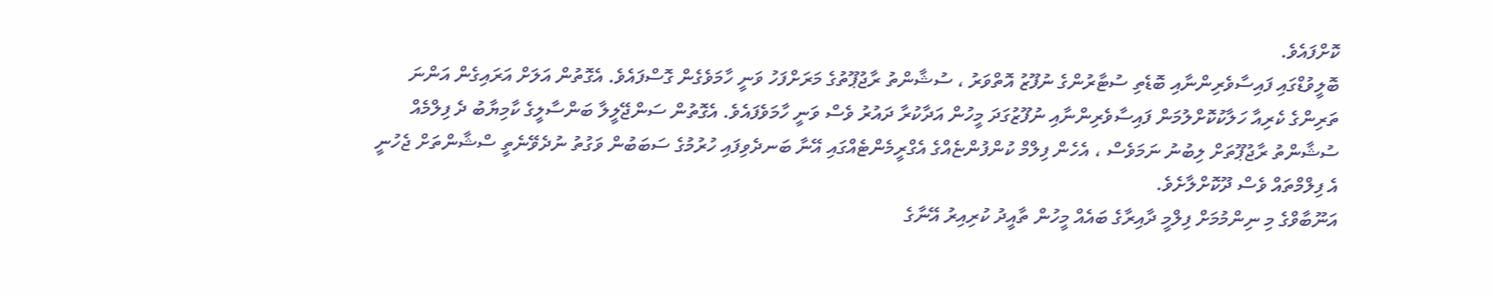ކޮށްފައެވެ.
ބޮލީވުޑްގައި ފައިސާވެރިންނާއި ބޮޑެތި ސުޓާރުންގެ ނުފޫޒު އޮތްވަރު ، ސުޝާންތު ރާޖުޕޫތުގެ މަރަށްފަހު ވަނީ ހާމަވެގެން ގޮސްފައެވެ. އެގޮތުން އަލަށް އަރައިގެން އަންނަ ތަރިންގެ ކެރިއާ ހަލާކުކޮށްލުމަން ފައިސާވެރިންނާއި ނުފޫޒުގަދަ މީހުން އަދާކުރާ ދައުރު ވެސް ވަނީ ހާމަވެފައެވެ. އެގޮތުން ސަންޖޭލީލާ ބަންސާލީގެ ކާމިޔާބު ދެ ފިލްމެއް ސުޝާންތު ރާޖުޕޫތަށް ލިބުނު ނަމަވެސް ، އެހެން ފިލްމް ކުންފުންޏެއްގެ އެގްރީމެންޓެއްގައި އޭނާ ބަނދެވިފައި ހުރުމުގެ ސަބަބުން ވަގުތު ނުދެވޭނެތީ ސްޝާންތަށް ޖެހުނީ އެ ފިލްމްތައް ވެސް ދޫކޮށްލާށެވެ.
އަނޫބާވްގެ މި ނިންމުމަށް ފިލްމީ ދާއިރާގެ ބައެއް މީހުން ތާއީދު ކުރިއިރު އޭނާގެ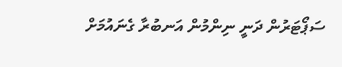ސަޕޯޓަރުން ދަނީ ނިންމުން އަނބުރާ ގެނައުމަށް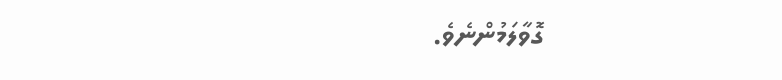ގޮވާލަމުންނެވެ.